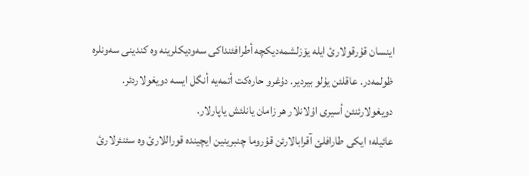اینسان قۇرقولارئ ایلە یۆزلشمەدیکچە أطرافئنداکی سەودیکلرینە وە کندینی سەونلرە ظولمەدر. عاقلئن یۇلو بیردیر. دۇغرو حارەکت أتمەیە أنگل ایسە دویغولاردئر. دویغولارئنئن أسیری اۇلانلار هر زامان یانلئش یاپارلار.
عائیلە؛ ایکی طارافلئ آقرابالارئن قۇروما چنبرینین ایچیندە قوراللارئ وە سئنئرلارئ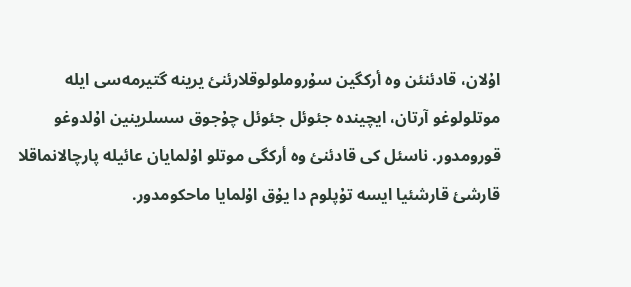اۇلان، قادئنئن وە أرکگین سۇروملولوقلارئنئ یرینە گتیرمەسی ایلە موتلولوغو آرتان، ایچیندە جئوئل جئوئل چۇجوق سسلرینین اۇلدوغو قورومدور. ناسئل کی قادئنئ وە أرکگی موتلو اۇلمایان عائیلە پارچالانماقلا قارشئ قارشئیا ایسە تۇپلوم دا یۇق اۇلمایا ماحکومدور.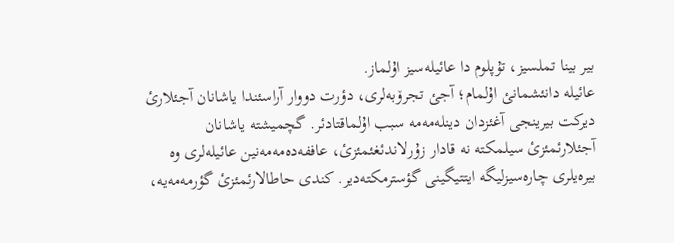بیر بینا تملسیز، تۇپلوم دا عائیلەسیز اۇلماز.
عائیلە دانئشمانئ اۇلمام؛ آجئ تجرۆبەلری، دؤرت دووار آراسئندا یاشانان آجئلارئ دیرکت بیرینجی آغئزدان دینلەمەمە سبب اۇلماقتادئر. گچمیشتە یاشانان آجئلارئمئزئ سیلمکتە نە قادار زۇرلاندئغئمئزئ، عاففەدەمەمەنین عائیلەلری وە بیرەیلری چارەسیزلیگە ایتتیگینی گؤسترمکتەدیر. کندی حاطالارئمئزئ گؤرمەمەیە،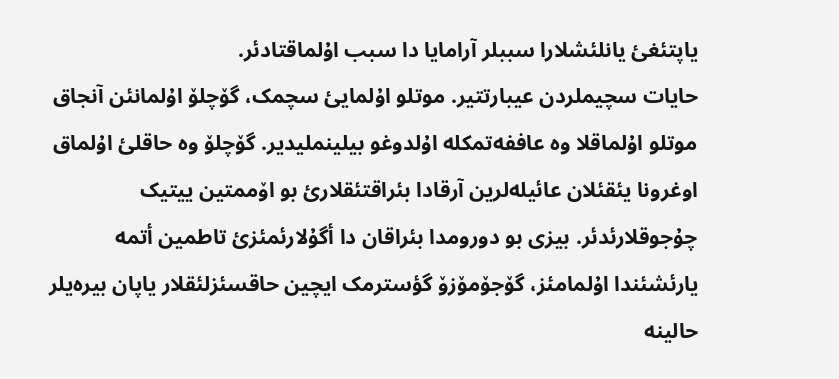یاپتئغئ یانلئشلارا سببلر آرامایا دا سبب اۇلماقتادئر.
حایات سچیملردن عیبارتتیر. موتلو اۇلمایئ سچمک، گۆچلۆ اۇلمانئن آنجاق موتلو اۇلماقلا وە عاففەتمکلە اۇلدوغو بیلینملیدیر. گۆچلۆ وە حاقلئ اۇلماق اوغرونا یئقئلان عائیلەلرین آرقادا بئراقتئقلارئ بو اۆممتین ییتیک چۇجوقلارئدئر. بیزی بو دورومدا بئراقان دا أگۇلارئمئزئ تاطمین أتمە یارئشئندا اۇلمامئز، گۆجۆمۆزۆ گؤسترمک ایچین حاقسئزلئقلار یاپان بیرەیلر حالینە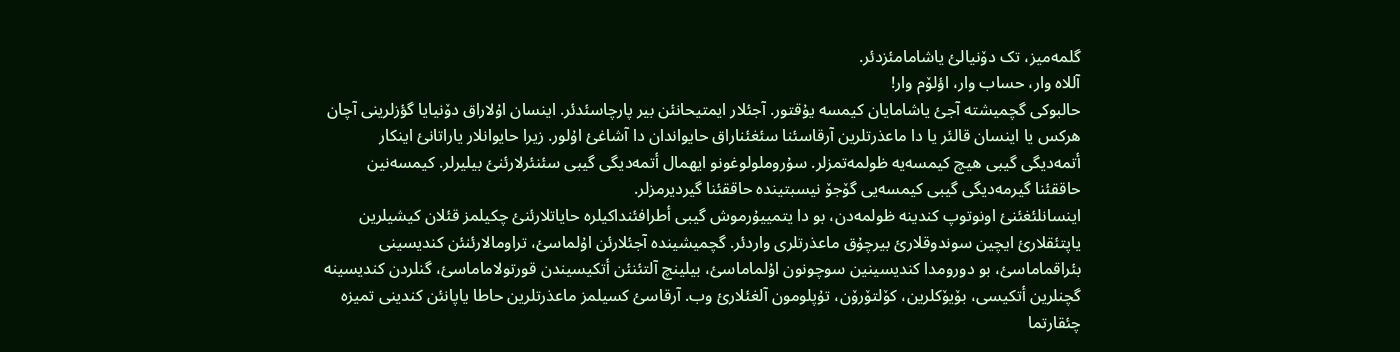گلمەمیز، تک دۆنیالئ یاشامامئزدئر.
آللاە وار، حساب وار، اؤلۆم وار!
حالبوکی گچمیشتە آجئ یاشامایان کیمسە یۇقتور. آجئلار ایمتیحانئن بیر پارچاسئدئر. اینسان اۇلاراق دۆنیایا گؤزلرینی آچان هرکس یا اینسان قالئر یا دا ماعذرتلرین آرقاسئنا سئغئناراق حایواندان دا آشاغئ اۇلور. زیرا حایوانلار یاراتانئ اینکار أتمەدیگی گیبی هیچ کیمسەیە ظولمەتمزلر. سۇروملولوغونو ایهمال أتمەدیگی گیبی سئنئرلارئنئ بیلیرلر. کیمسەنین حاققئنا گیرمەدیگی گیبی کیمسەیی گۆجۆ نیسبتیندە حاققئنا گیردیرمزلر.
اینسانلئغئنئ اونوتوپ کندینە ظولمەدن، بو دا یتمییۇرموش گیبی أطرافئنداکیلرە حایاتلارئنئ چکیلمز قئلان کیشیلرین یاپتئقلارئ ایچین سوندوقلارئ بیرچۇق ماعذرتلری واردئر. گچمیشیندە آجئلارئن اۇلماسئ، تراومالارئنئن کندیسینی بئراقماماسئ، بو دورومدا کندیسینین سوچونون اۇلماماسئ، بیلینچ آلتئنئن أتکیسیندن قورتولاماماسئ، گنلردن کندیسینە گچنلرین أتکیسی، بۆیۆکلرین، کۆلتۆرۆن، تۇپلومون آلغئلارئ وب. آرقاسئ کسیلمز ماعذرتلرین حاطا یاپانئن کندینی تمیزە چئقارتما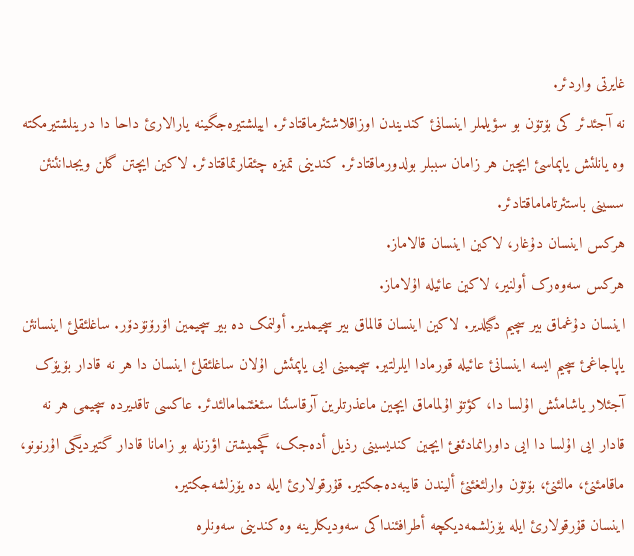غایرتی واردئر.
نە آجئدئر کی بۆتۆن بو سؤیلملر اینسانئ کندیندن اوزاقلاشتئرماقتادئر. اییلشتیرەجگینە یارالارئ داحا دا درینلشتیرمکتە وە یانلئش یاپماسئ ایچین هر زامان سببلر بولدورماقتادئر. کندینی تمیزە چئقارتماقتادئر. لاکین ایچتن گلن ویجدانئنئن سسینی باستئرتاماماقتادئر.
هرکس اینسان دۇغار، لاکین اینسان قالاماز.
هرکس سەوەرک أولنیر، لاکین عائیلە اۇلاماز.
اینسان دۇغماق بیر سچیم دگیلدیر. لاکین اینسان قالماق بیر سچیمدیر. أولنمک دە بیر سچیمین اۆرۆنۆدۆر. ساغلئقلئ اینسانئن یاپاجاغئ سچیم ایسە اینسانئ عائیلە قورمادا ایلرلتیر. سچیمینی ایی یاپمئش اۇلان ساغلئقلئ اینسان دا هر نە قادار بۆیۆک آجئلار یاشامئش اۇلسا دا، کؤتۆ اۇلماماق ایچین ماعذرتلرین آرقاسئنا سئغئنمامالئدئر. عاکسی تاقدیردە سچیمی هر نە قادار ایی اۇلسا دا ایی داورانمادئغئ ایچین کندیسینی رذیل أدەجک، گچمیشتن اؤزنلە بو زامانا قادار گتیردیگی اۇرنونو، ماقامئنئ، مالئنئ، بۆتۆن وارلئغئنئ ألیندن قایبەدەجکتیر. قۇرقولارئ ایلە دە یۆزلشەجکتیر.
اینسان قۇرقولارئ ایلە یۆزلشمەدیکچە أطرافئنداکی سەودیکلرینە وە کندینی سەونلرە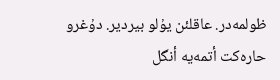ظولمەدر. عاقلئن یۇلو بیردیر. دۇغرو حارەکت أتمەیە أنگل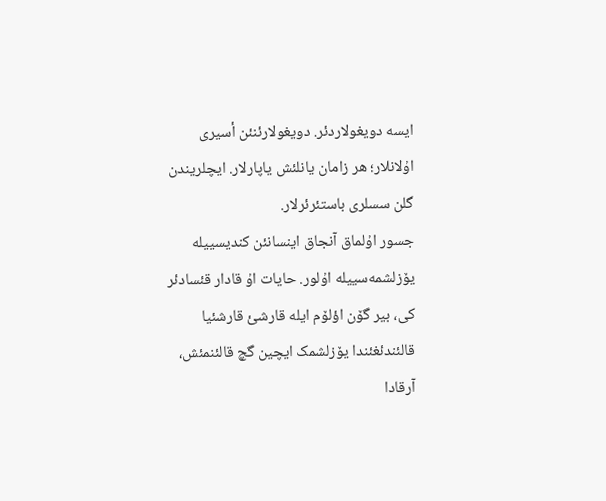ایسە دویغولاردئر. دویغولارئنئن أسیری اۇلانلار؛ هر زامان یانلئش یاپارلار. ایچلریندن گلن سسلری باستئرئرلار.
جسور اۇلماق آنجاق اینسانئن کندیسییلە یۆزلشمەسییلە اۇلور. حایات اۇ قادار قئسادئر کی، بیر گۆن اؤلۆم ایلە قارشئ قارشئیا قالئندئغئندا یۆزلشمک ایچین گچ قالئنمئش، آرقادا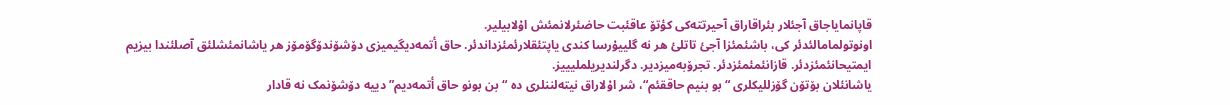قاپانمایاجاق آجئلار بئراقاراق آحیرتتەکی کؤتۆ عاقئبت حاضئرلانمئش اۇلابیلیر.
اونوتولمامالئدئر کی، باشئمئزا آجئ تاتلئ هر نە گلییۇرسا کندی یاپتئقلارئمئزداندئر. حاق أتمەدیگیمیزی دۆشۆندۆگۆمۆز هر یاشانمئشلئق آصلئندا بیزیم ایمتیحانئمئزدئر. قازانئمئمئزدئر. تجرۆبەمیزدیر. دگرلندیریلملیییز.
یاشانئلان بۆتۆن گۆزللیکلری “بو بنیم حاققئم“، شر اۇلاراق نیتەلننلری دە “بن بونو حاق أتمەدیم” دییە دۆشۆنمک نە قادار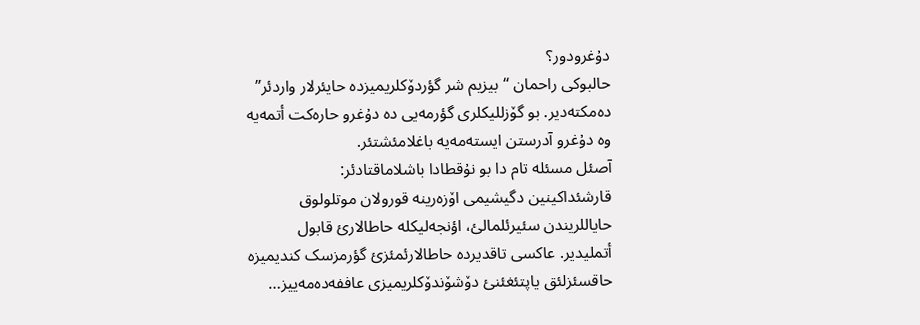دۇغرودور؟
حالبوکی راحمان “بیزیم شر گؤردۆکلریمیزدە حایئرلار واردئر” دەمکتەدیر. بو گۆزللیکلری گؤرمەیی دە دۇغرو حارەکت أتمەیە وە دۇغرو آدرستن ایستەمەیە باغلامئشتئر.
آصئل مسئلە تام دا بو نۇقطادا باشلاماقتادئر:
قارشئداکینین دگیشیمی اۆزەرینە قورولان موتلولوق حایاللریندن سئیرئلمالئ، اؤنجەلیکلە حاطالارئ قابول أتملیدیر. عاکسی تاقدیردە حاطالارئمئزئ گؤرمزسک کندیمیزە حاقسئزلئق یاپتئغئنئ دۆشۆندۆکلریمیزی عاففەدەمەییز…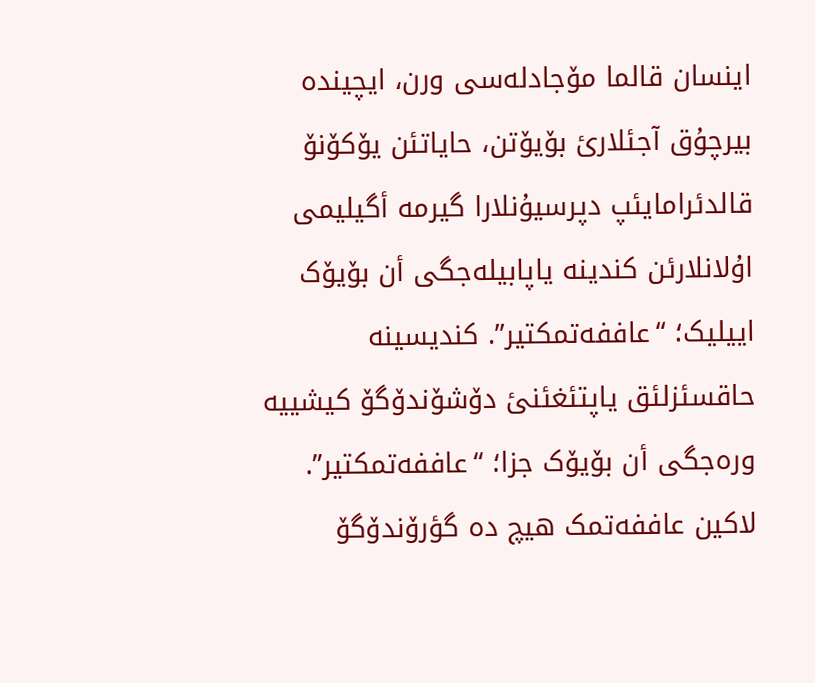اینسان قالما مۆجادلەسی ورن، ایچیندە بیرچۇق آجئلارئ بۆیۆتن، حایاتئن یۆکۆنۆ قالدئرامایئپ دپرسیۇنلارا گیرمە أگیلیمی اۇلانلارئن کندینە یاپابیلەجگی أن بۆیۆک اییلیک؛ “عاففەتمکتیر”. کندیسینە حاقسئزلئق یاپتئغئنئ دۆشۆندۆگۆ کیشییە ورەجگی أن بۆیۆک جزا؛ “عاففەتمکتیر”.
لاکین عاففەتمک هیچ دە گؤرۆندۆگۆ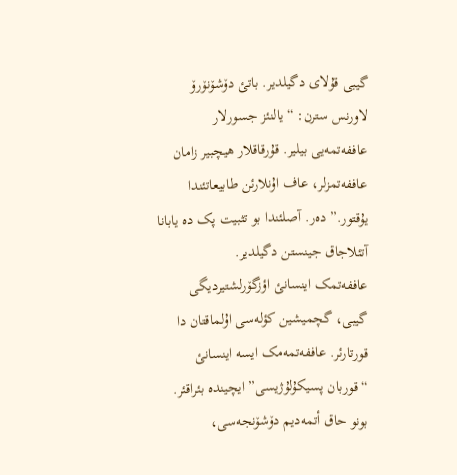گیبی قۇلای دگیلدیر. باتئ دۆشۆنۆرۆ لاورنس سترن: “یالنئز جسورلار عاففەتمەیی بیلیر. قۇرقاقلار هیچبیر زامان عاففەتمزلر، عاف اۇنلارئن طابیعاتئندا یۇقتور.” دەر. آصلئندا بو تثبیت پک دە یابانا آتئلاجاق جینستن دگیلدیر.
عاففەتمک اینسانئ اؤزگۆرلشتیردیگی گیبی، گچمیشین کؤلەسی اۇلماقتان دا قورتارئر. عاففەتمەمک ایسە اینسانئ “قوربان پسیکۇلۇژیسی” ایچیندە بئراقئر. بونو حاق أتمەدیم دۆشۆنجەسی،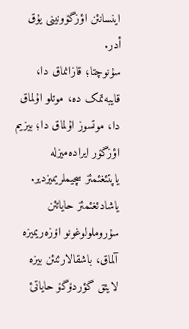اینسانئن اؤزگۆونینی یۇق أدر.
سۇنوچتا؛ قازانماق دا، قایبەتمک دە، موتلو اۇلماق دا، موتسوز اۇلماق دا؛ بیزیم اؤزگۆر ایرادەمیزلە یاپتئغئمئز سچیملریمیزدیر. یاشادئغئمئز حایاتئن سۇروملولوغونو اۆزەریمیزە آلماق، باشقالارئنئن بیزە لایئق گؤردۆگۆ حایاتئ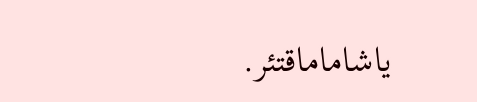یاشاماماقتئر.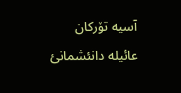آسیە تۆرکان
عائیلە دانئشمانئ